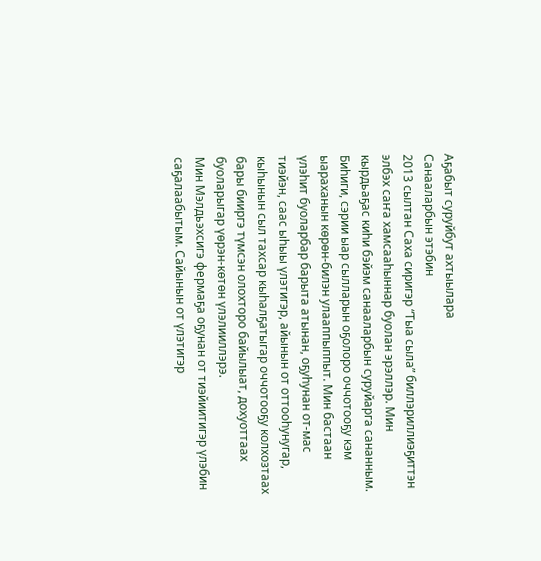Аҕабыт суруйбут ахтыылара
Санааларбын этэбин
2013 сылтан Саха сиригэр “Тыа сыла” биллэриллиэҕиттэн элбэх саҥа хамсааһыннар буолан эрэллэр. Мин кырдьаҕас киһи бэйэм санааларбын суруйарга сананным.
Биһиги, сэрии ыар сылларын оҕолоро оччотооҕу кэм ыараханын көрөн-билэн улааппыппыт. Мин бастаан үлэһит буоларбар барыта атынан, оҕуһунан от-мас тиэйэн, саас ыһыы үлэтигэр, айынын от оттооһунугар, кыһынын сыл тахсар кыһалҕатыгар оччотооҕу колхозтаах бары бииргэ түмсэн олохторо байылыат, дохуоттаах буоларыгар үөрэн-көтөн үлэлииллэрэ.
Мин Мэлдьэхсигэ фермаҕа оҕунан от тиэйиитигэр үлэбин саҕалаабытым. Сайынын от үлэтигэр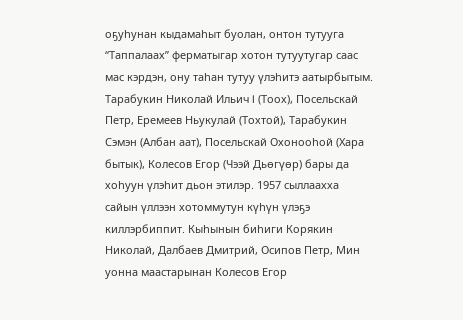оҕуһунан кыдамаһыт буолан, онтон тутууга “Таппалаах” ферматыгар хотон тутуутугар саас мас кэрдэн, ону таһан тутуу үлэһитэ аатырбытым. Тарабукин Николай Ильич I (Тоох), Посельскай Петр, Еремеев Ньукулай (Тохтой), Тарабукин Сэмэн (Албан аат), Посельскай Охонооһой (Хара бытык), Колесов Егор (Чээй Дьөгүөр) бары да хоһуун үлэһит дьон этилэр. 1957 сыллаахха сайын үллээн хотоммутун күһүн үлэҕэ киллэрбиппит. Кыһынын биһиги Корякин Николай, Далбаев Дмитрий, Осипов Петр, Мин уонна маастарынан Колесов Егор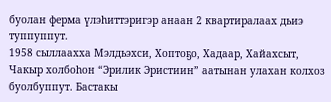буолан ферма үлэһиттэригэр анаан 2 квартиралаах дьиэ туппуппут.
1958 сыллаахха Мэлдьэхси, Хоптоҕо, Хадаар, Хайахсыт, Чакыр холбоһон “Эрилик Эристиин” аатынан улахан колхоз буолбуппут. Бастакы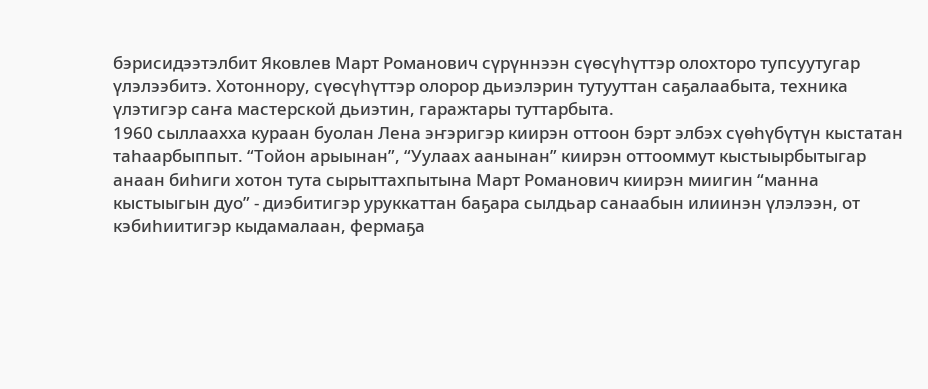бэрисидээтэлбит Яковлев Март Романович сүрүннээн сүөсүһүттэр олохторо тупсуутугар үлэлээбитэ. Хотоннору, сүөсүһүттэр олорор дьиэлэрин тутууттан саҕалаабыта, техника үлэтигэр саҥа мастерской дьиэтин, гаражтары туттарбыта.
1960 сыллаахха кураан буолан Лена эҥэригэр киирэн оттоон бэрт элбэх сүөһүбүтүн кыстатан таһаарбыппыт. “Тойон арыынан”, “Уулаах аанынан” киирэн оттооммут кыстыырбытыгар анаан биһиги хотон тута сырыттахпытына Март Романович киирэн миигин “манна кыстыыгын дуо” - диэбитигэр уруккаттан баҕара сылдьар санаабын илиинэн үлэлээн, от кэбиһиитигэр кыдамалаан, фермаҕа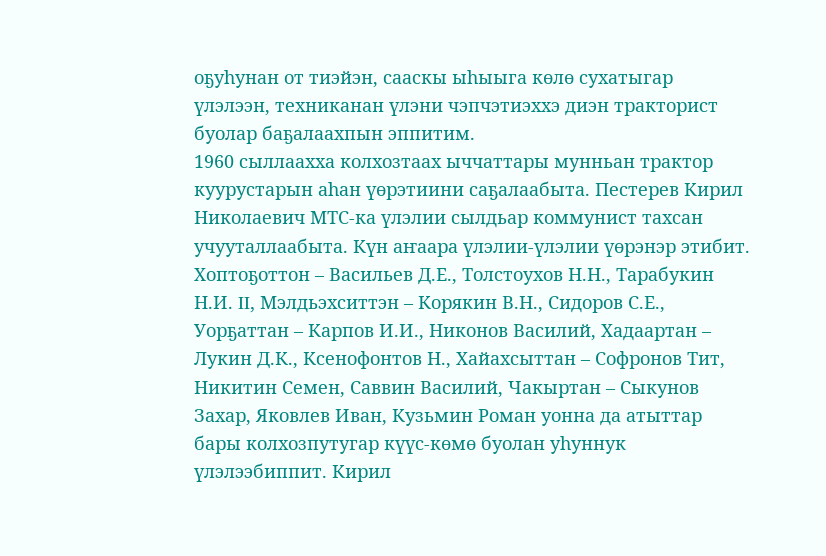оҕуһунан от тиэйэн, сааскы ыһыыга көлө сухатыгар үлэлээн, техниканан үлэни чэпчэтиэххэ диэн тракторист буолар баҕалаахпын эппитим.
1960 сыллаахха колхозтаах ыччаттары мунньан трактор куурустарын аһан үөрэтиини саҕалаабыта. Пестерев Кирил Николаевич МТС-ка үлэлии сылдьар коммунист тахсан учууталлаабыта. Күн аҥаара үлэлии-үлэлии үөрэнэр этибит. Хоптоҕоттон – Васильев Д.Е., Толстоухов Н.Н., Тарабукин Н.И. II, Мэлдьэхситтэн – Корякин В.Н., Сидоров С.Е., Уорҕаттан – Карпов И.И., Никонов Василий, Хадаартан – Лукин Д.К., Ксенофонтов Н., Хайахсыттан – Софронов Тит, Никитин Семен, Саввин Василий, Чакыртан – Сыкунов Захар, Яковлев Иван, Кузьмин Роман уонна да атыттар бары колхозпутугар күүс-көмө буолан уһуннук үлэлээбиппит. Кирил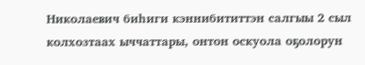Николаевич биһиги кэннибититтэн салгыы 2 сыл колхозтаах ыччаттары, онтон оскуола оҕолорун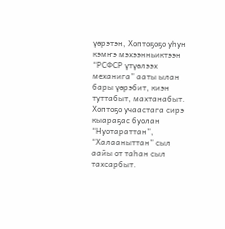үөрэтэн, Хоптоҕоҕо уһун кэмҥэ мэхээнньиктээн “РСФСР үтүөлээх механига” ааты ылан бары үөрэбит, киэн туттабыт, махтанабыт.
Хоптоҕо учаастага сирэ кыараҕас буолан “Нуотараттан”, “Халааныттан” сыл аайы от таһан сыл тахсарбыт.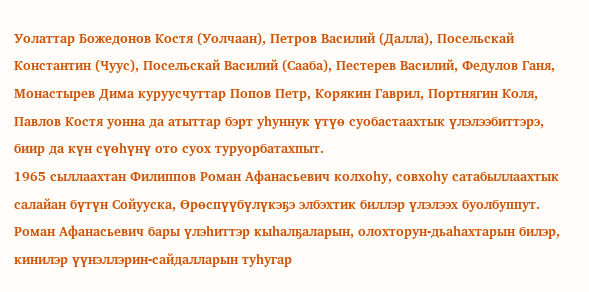Уолаттар Божедонов Костя (Уолчаан), Петров Василий (Далла), Посельскай Константин (Чуус), Посельскай Василий (Сааба), Пестерев Василий, Федулов Ганя, Монастырев Дима куруусчуттар Попов Петр, Корякин Гаврил, Портнягин Коля, Павлов Костя уонна да атыттар бэрт уһуннук үтүө суобастаахтык үлэлээбиттэрэ, биир да күн сүөһүнү ото суох туруорбатахпыт.
1965 сыллаахтан Филиппов Роман Афанасьевич колхоһу, совхоһу сатабыллаахтык салайан бүтүн Сойууска, Өрөспүүбүлүкэҕэ элбэхтик биллэр үлэлээх буолбуппут. Роман Афанасьевич бары үлэһиттэр кыһалҕаларын, олохторун-дьаһахтарын билэр, кинилэр үүнэллэрин-сайдалларын туһугар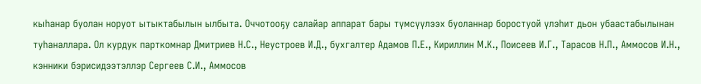кыһанар буолан норуот ытыктабылын ылбыта. Оччотооҕу салайар аппарат бары түмсүүлээх буоланнар боростуой үлэһит дьон убаастабылынан туһаналлара. Ол курдук парткомнар Дмитриев Н.С., Неустроев И.Д., бухгалтер Адамов П.Е., Кириллин М.К., Поисеев И.Г., Тарасов Н.П., Аммосов И.Н., кэнники бэрисидээтэллэр Сергеев С.И., Аммосов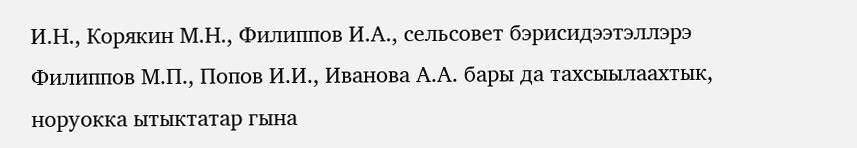И.Н., Корякин М.Н., Филиппов И.А., сельсовет бэрисидээтэллэрэ Филиппов М.П., Попов И.И., Иванова А.А. бары да тахсыылаахтык, норуокка ытыктатар гына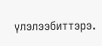үлэлээбиттэрэ.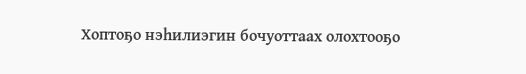Хоптоҕо нэһилиэгин бочуоттаах олохтооҕо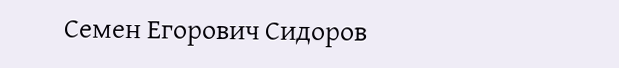Семен Егорович Сидоров